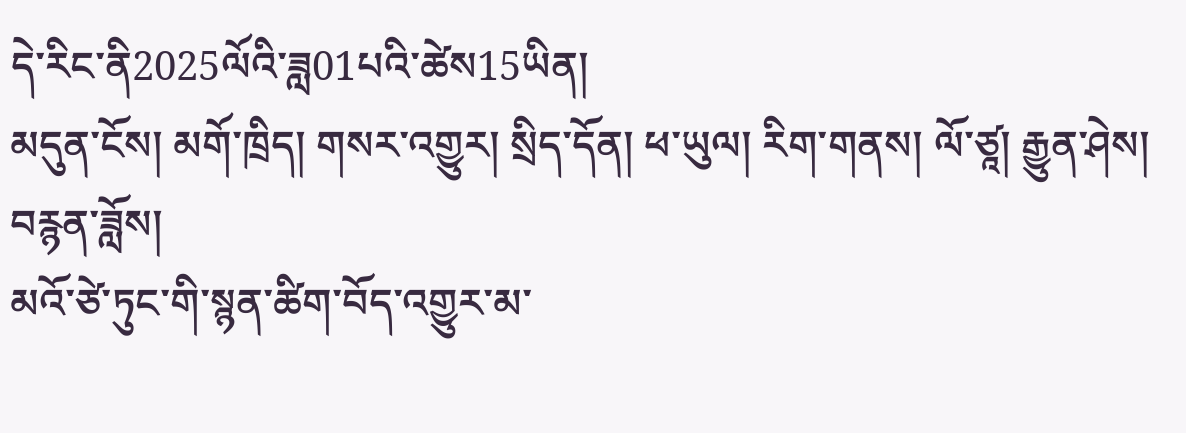དེ་རིང་ནི2025ལོའི་ཟླ01པའི་ཚེས15ཡིན།
མདུན་ངོས། མགོ་ཁྲིད། གསར་འགྱུར། སྲིད་དོན། ཕ་ཡུལ། རིག་གནས། ལོ་ཙཱ། རྒྱུན་ཤེས། བརྙན་ཟློས།
མའོ་ཙེ་ཏུང་གི་སྙན་ཚིག་བོད་འགྱུར་མ་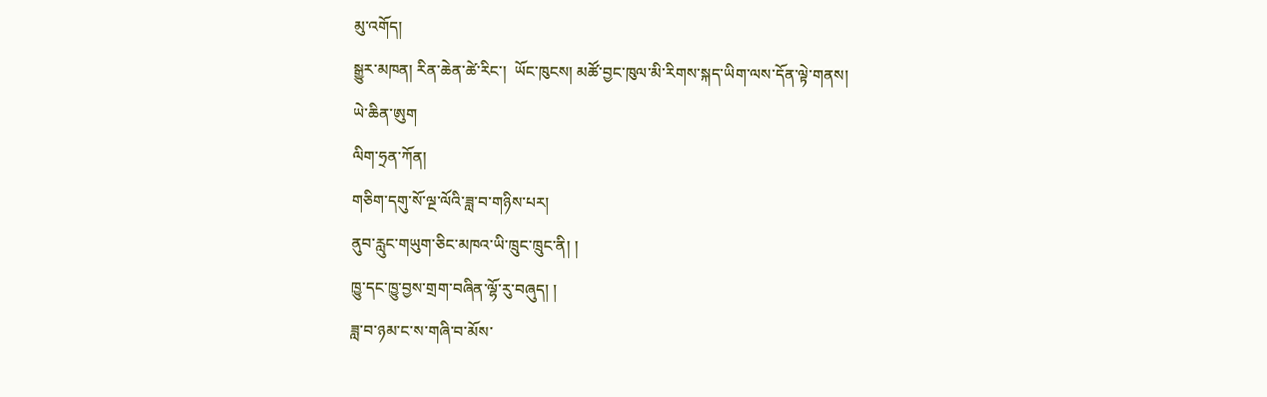མུ་འགོད།
སྒྱུར་མཁན། རིན་ཆེན་ཚེ་རིང་།  ཡོང་ཁུངས། མཚོ་བྱང་ཁུལ་མི་རིགས་སྐད་ཡིག་ལས་དོན་ལྟེ་གནས།
ཡེ་ཆིན་ཨུག
ལིག་ཧྲན་ཀོན།
གཅིག་དགུ་སོ་ལྔ་ལོའི་ཟླ་བ་གཉིས་པར།
ནུབ་རླུང་གཡུག་ཅིང་མཁའ་ཡི་ཁྲུང་ཁྲུང་ནི། །
ཁྱུ་དང་ཁྱུ་བྱས་གྲག་བཞིན་ལྷོ་རུ་བཞུད། །
ཟླ་བ་ཉམ་ང་ས་གཞི་བ་མོས་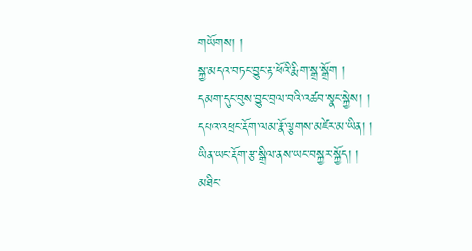གཡོགས། །
སྐྱ་མདའ་བཏང་བྱུང་རྟ་ཕོའི་རྨིག་སྒྲ་སྒྲོག །
དམག་དུང་བུས་བྱུང་བྲལ་བའི་འཚབ་སྣང་སྐྱེས། །
དཔའ་འཕྲང་རྡོག་ལམ་རྣོ་ལྕགས་མཛེར་མ་ཡིན། །
ཡིན་ཡང་རྡོག་རྩ་སྒྲིལ་ནས་ཡང་བསྐྱར་སྐྱོད། །
མཐིང་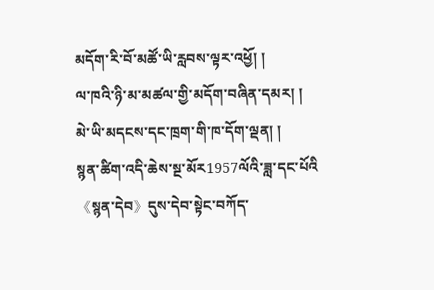མདོག་རི་བོ་མཚོ་ཡི་རླབས་ལྟར་འཕྱོ། །
ལ་ཁའི་ཉི་མ་མཚལ་གྱི་མདོག་བཞིན་དམར། །
མེ་ཡི་མདངས་དང་ཁྲག་གི་ཁ་དོག་ལྡན། །
སྙན་ཚིག་འདི་ཆེས་སྔ་མོར1957ལོའི་ཟླ་དང་པོའི《སྙན་དེབ》དུས་དེབ་སྟེང་བཀོད་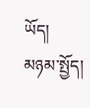ཡོད།
མཉམ་སྤྱོད།